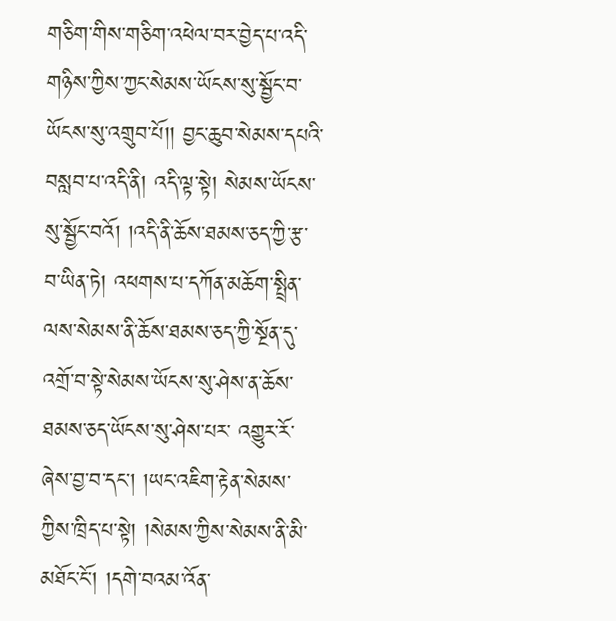གཅིག་གིས་གཅིག་འཕེལ་བར་བྱེད་པ་འདི་གཉིས་ཀྱིས་ཀྱང་སེམས་ཡོངས་སུ་སྦྱོང་བ་ཡོངས་སུ་འགྲུབ་པོ།། བྱང་ཆུབ་སེམས་དཔའི་བསླབ་པ་འདི་ནི། འདི་ལྟ་སྟེ། སེམས་ཡོངས་སུ་སྦྱོང་བའོ། །འདི་ནི་ཆོས་ཐམས་ཅད་ཀྱི་རྩ་བ་ཡིན་ཏེ། འཕགས་པ་དཀོན་མཆོག་སྤྲིན་ལས་སེམས་ནི་ཆོས་ཐམས་ཅད་ཀྱི་སྔོན་དུ་འགྲོ་བ་སྟེ་སེམས་ཡོངས་སུ་ཤེས་ན་ཆོས་ཐམས་ཅད་ཡོངས་སུ་ཤེས་པར་ འགྱུར་རོ་ཞེས་བྱ་བ་དང་། །ཡང་འཇིག་རྟེན་སེམས་ཀྱིས་ཁྲིད་པ་སྟེ། །སེམས་ཀྱིས་སེམས་ནི་མི་མཐོང་ངོ་། །དགེ་བའམ་འོན་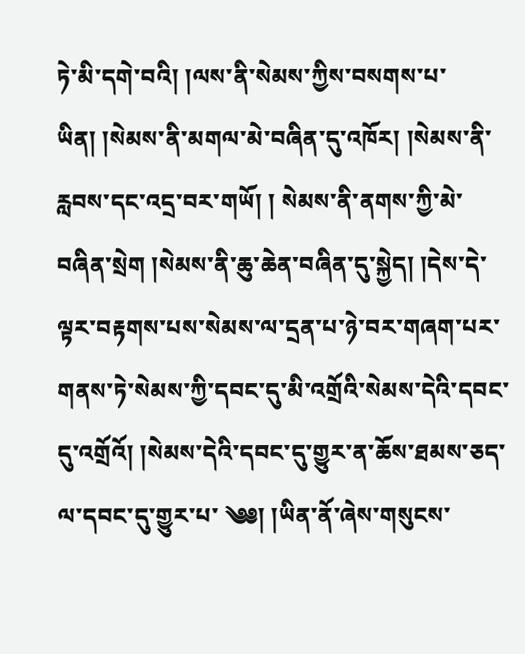ཏེ་མི་དགེ་བའི། །ལས་ནི་སེམས་ཀྱིས་བསགས་པ་ཡིན། །སེམས་ནི་མགལ་མེ་བཞིན་དུ་འཁོར། །སེམས་ནི་རླབས་དང་འདྲ་བར་གཡོ། ། སེམས་ནི་ནགས་ཀྱི་མེ་བཞིན་སྲེག །སེམས་ནི་ཆུ་ཆེན་བཞིན་དུ་སྐྱེད། །དེས་དེ་ལྟར་བརྟགས་པས་སེམས་ལ་དྲན་པ་ཉེ་བར་གཞག་པར་གནས་ཏེ་སེམས་ཀྱི་དབང་དུ་མི་འགྲོའི་སེམས་དེའི་དབང་དུ་འགྲོའོ། །སེམས་དེའི་དབང་དུ་གྱུར་ན་ཆོས་ཐམས་ཅད་ལ་དབང་དུ་གྱུར་པ་ ༄༅། །ཡིན་ནོ་ཞེས་གསུངས་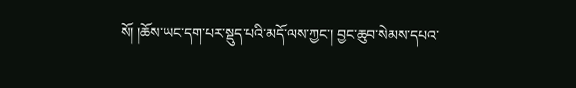སོ། །ཆོས་ཡང་དག་པར་སྡུད་པའི་མདོ་ལས་ཀྱང་། བྱང་ཆུབ་སེམས་དཔའ་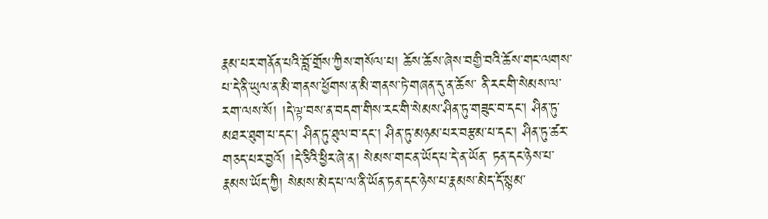རྣམ་པར་གནོན་པའི་བློ་གྲོས་ཀྱིས་གསོལ་པ། ཆོས་ཆོས་ཞེས་བགྱི་བའི་ཆོས་གང་ལགས་པ་དེ་ནི་ཡུལ་ན་མི་གནས་ཕྱོགས་ན་མི་གནས་ཏེ་གཞན་དུ་ན་ཆོས་ ནི་རང་གི་སེམས་ལ་རག་ལས་སོ། །དེ་ལྟ་བས་ན་བདག་གིས་རང་གི་སེམས་ཤིན་ཏུ་གཟུང་བ་དང་། ཤིན་ཏུ་མཐར་ཐུག་པ་དང་། ཤིན་ཏུ་ཐུལ་བ་དང་། ཤིན་ཏུ་མཉམ་པར་བརྩམ་པ་དང་། ཤིན་ཏུ་ཚར་གཅད་པར་བྱའོ། །དེ་ཅིའི་ཕྱིར་ཞེ་ན། སེམས་གང་ན་ཡོད་པ་དེ་ན་ཡོན་ ཏན་དང་ཉེས་པ་རྣམས་ཡོད་ཀྱི། སེམས་མེད་པ་ལ་ནི་ཡོན་ཏན་དང་ཉེས་པ་རྣམས་མེད་དོ་སྙམ་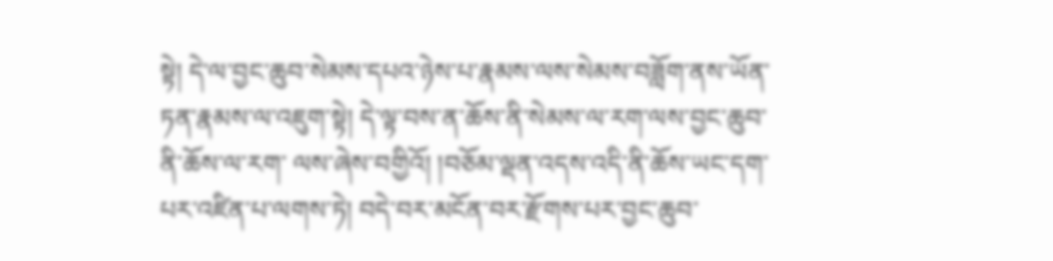སྟེ། དེ་ལ་བྱང་ཆུབ་སེམས་དཔའ་ཉེས་པ་རྣམས་ལས་སེམས་བཟློག་ནས་ཡོན་ཏན་རྣམས་ལ་འཇུག་སྟེ། དེ་ལྟ་བས་ན་ཆོས་ནི་སེམས་ལ་རག་ལས་བྱང་ཆུབ་ནི་ཆོས་ལ་རག་ ལས་ཞེས་བགྱིའོ། །བཅོམ་ལྡན་འདས་འདི་ནི་ཆོས་ཡང་དག་པར་འཛིན་པ་ལགས་ཏེ། བདེ་བར་མངོན་བར་རྫོགས་པར་བྱང་ཆུབ་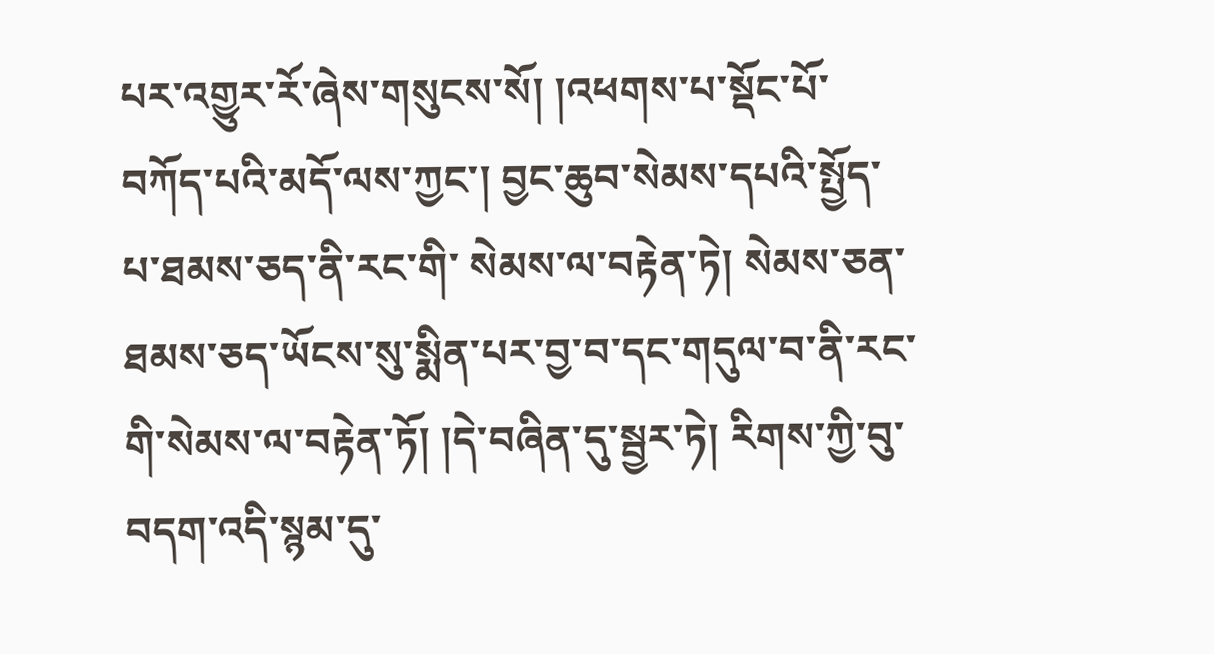པར་འགྱུར་རོ་ཞེས་གསུངས་སོ། །འཕགས་པ་སྡོང་པོ་བཀོད་པའི་མདོ་ལས་ཀྱང་། བྱང་ཆུབ་སེམས་དཔའི་སྤྱོད་པ་ཐམས་ཅད་ནི་རང་གི་ སེམས་ལ་བརྟེན་ཏེ། སེམས་ཅན་ཐམས་ཅད་ཡོངས་སུ་སྨིན་པར་བྱ་བ་དང་གདུལ་བ་ནི་རང་གི་སེམས་ལ་བརྟེན་ཏོ། །དེ་བཞིན་དུ་སྦྱར་ཏེ། རིགས་ཀྱི་བུ་བདག་འདི་སྙམ་དུ་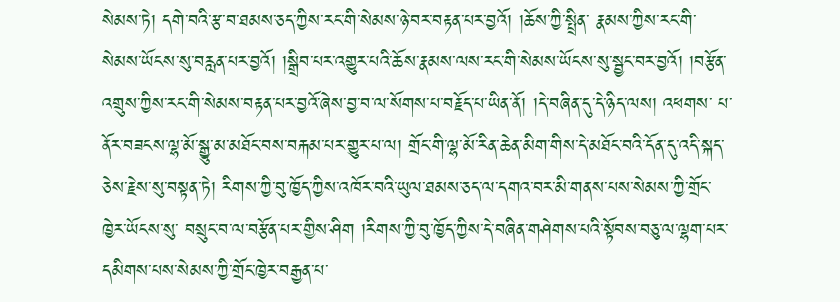སེམས་ཏེ། དགེ་བའི་རྩ་བ་ཐམས་ཅད་ཀྱིས་རང་གི་སེམས་ཉེ་བར་བརྟན་པར་བྱའོ། །ཆོས་ཀྱི་སྤྲིན་ རྣམས་ཀྱིས་རང་གི་སེམས་ཡོངས་སུ་བརླན་པར་བྱའོ། །སྒྲིབ་པར་འགྱུར་པའི་ཆོས་རྣམས་ལས་རང་གི་སེམས་ཡོངས་སུ་སྦྱང་བར་བྱའོ། །བརྩོན་འགྲུས་ཀྱིས་རང་གི་སེམས་བརྟན་པར་བྱའོ་ཞེས་བྱ་བ་ལ་སོགས་པ་བརྗོད་པ་ཡིན་ནོ། །དེ་བཞིན་དུ་དེ་ཉིད་ལས། འཕགས་ པ་ནོར་བཟངས་ལྷ་མོ་སྒྱུ་མ་མཐོང་བས་བརྐམ་པར་གྱུར་པ་ལ། གྲོང་གི་ལྷ་མོ་རིན་ཆེན་མིག་གིས་དེ་མཐོང་བའི་དོན་དུ་འདི་སྐད་ཅེས་རྗེས་སུ་བསྟན་ཏེ། རིགས་ཀྱི་བུ་ཁྱོད་ཀྱིས་འཁོར་བའི་ཡུལ་ཐམས་ཅད་ལ་དགའ་བར་མི་གནས་པས་སེམས་ཀྱི་གྲོང་ཁྱེར་ཡོངས་སུ་ བསྲུང་བ་ལ་བརྩོན་པར་གྱིས་ཤིག །རིགས་ཀྱི་བུ་ཁྱོད་ཀྱིས་དེ་བཞིན་གཤེགས་པའི་སྟོབས་བཅུ་ལ་ལྷག་པར་དམིགས་པས་སེམས་ཀྱི་གྲོང་ཁྱེར་བརྒྱན་པ་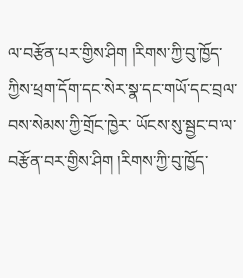ལ་བརྩོན་པར་གྱིས་ཤིག །རིགས་ཀྱི་བུ་ཁྱོད་ཀྱིས་ཕྲག་དོག་དང་སེར་སྣ་དང་གཡོ་དང་བྲལ་བས་སེམས་ཀྱི་གྲོང་ཁྱེར་ ཡོངས་སུ་སྦྱང་བ་ལ་བརྩོན་བར་གྱིས་ཤིག །རིགས་ཀྱི་བུ་ཁྱོད་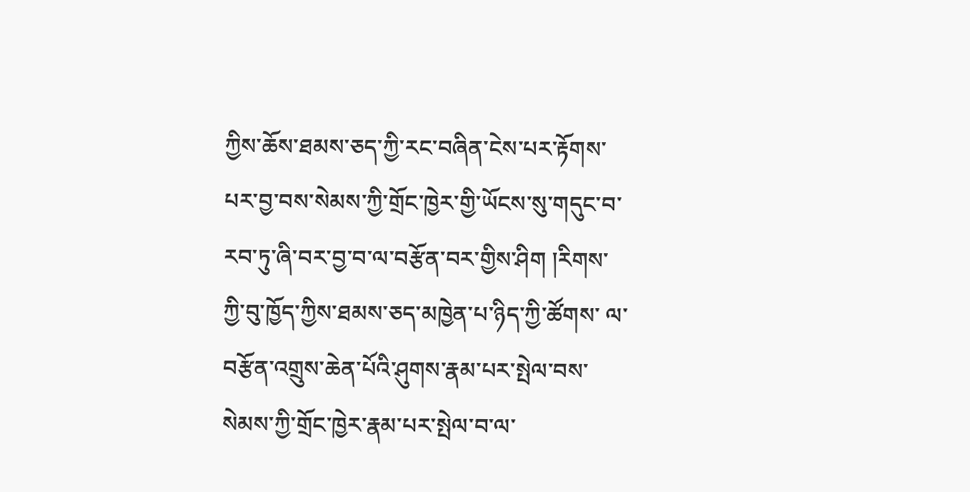ཀྱིས་ཆོས་ཐམས་ཅད་ཀྱི་རང་བཞིན་ངེས་པར་རྟོགས་པར་བྱ་བས་སེམས་ཀྱི་གྲོང་ཁྱེར་གྱི་ཡོངས་སུ་གདུང་བ་རབ་ཏུ་ཞི་བར་བྱ་བ་ལ་བརྩོན་བར་གྱིས་ཤིག །རིགས་ཀྱི་བུ་ཁྱོད་ཀྱིས་ཐམས་ཅད་མཁྱེན་པ་ཉིད་ཀྱི་ཚོགས་ ལ་བརྩོན་འགྲུས་ཆེན་པོའི་ཤུགས་རྣམ་པར་སྤེལ་བས་སེམས་ཀྱི་གྲོང་ཁྱེར་རྣམ་པར་སྤེལ་བ་ལ་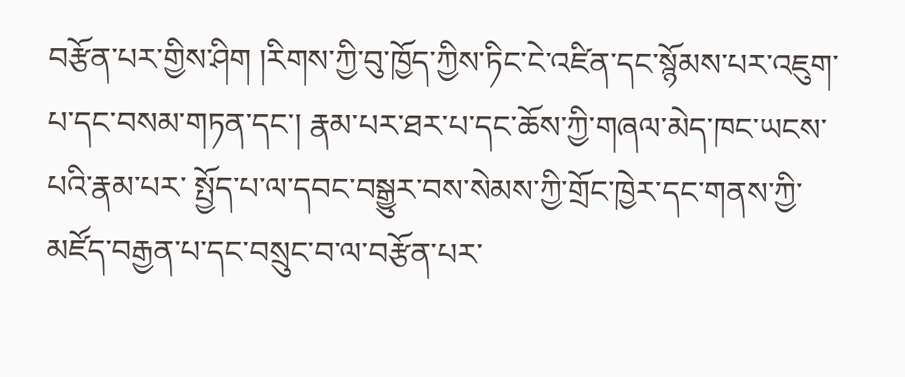བརྩོན་པར་གྱིས་ཤིག །རིགས་ཀྱི་བུ་ཁྱོད་ཀྱིས་ཏིང་ངེ་འཛིན་དང་སྙོམས་པར་འཇུག་པ་དང་བསམ་གཏན་དང་། རྣམ་པར་ཐར་པ་དང་ཆོས་ཀྱི་གཞལ་མེད་ཁང་ཡངས་པའི་རྣམ་པར་ སྤྱོད་པ་ལ་དབང་བསྒྱུར་བས་སེམས་ཀྱི་གྲོང་ཁྱེར་དང་གནས་ཀྱི་མཛོད་བརྒྱན་པ་དང་བསྲུང་བ་ལ་བརྩོན་པར་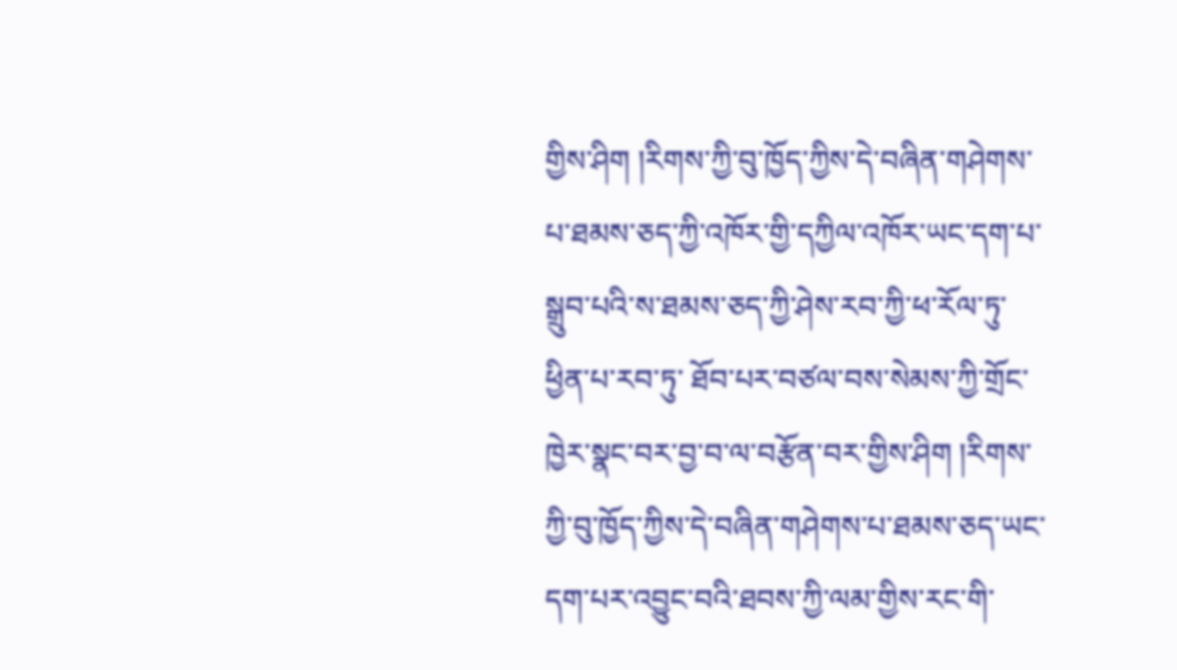གྱིས་ཤིག །རིགས་ཀྱི་བུ་ཁྱོད་ཀྱིས་དེ་བཞིན་གཤེགས་པ་ཐམས་ཅད་ཀྱི་འཁོར་གྱི་དཀྱིལ་འཁོར་ཡང་དག་པ་སྒྲུབ་པའི་ས་ཐམས་ཅད་ཀྱི་ཤེས་རབ་ཀྱི་ཕ་རོལ་ཏུ་ཕྱིན་པ་རབ་ཏུ་ ཐོབ་པར་བཙལ་བས་སེམས་ཀྱི་གྲོང་ཁྱེར་སྣང་བར་བྱ་བ་ལ་བརྩོན་བར་གྱིས་ཤིག །རིགས་ཀྱི་བུ་ཁྱོད་ཀྱིས་དེ་བཞིན་གཤེགས་པ་ཐམས་ཅད་ཡང་དག་པར་འབྱུང་བའི་ཐབས་ཀྱི་ལམ་གྱིས་རང་གི་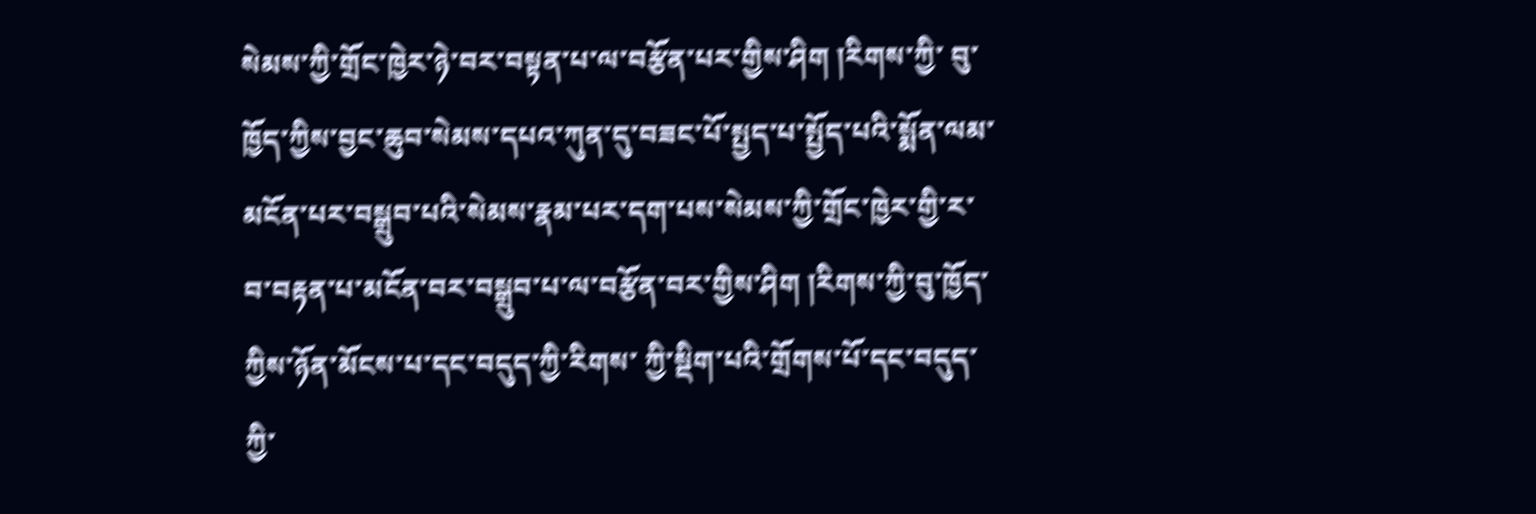སེམས་ཀྱི་གྲོང་ཁྱེར་ཉེ་བར་བསྟན་པ་ལ་བརྩོན་པར་གྱིས་ཤིག །རིགས་ཀྱི་ བུ་ཁྱོད་ཀྱིས་བྱང་ཆུབ་སེམས་དཔའ་ཀུན་དུ་བཟང་པོ་སྤྱད་པ་སྤྱོད་པའི་སྨོན་ལམ་མངོན་པར་བསྒྲུབ་པའི་སེམས་རྣམ་པར་དག་པས་སེམས་ཀྱི་གྲོང་ཁྱེར་གྱི་ར་བ་བརྟན་པ་མངོན་བར་བསྒྲུབ་པ་ལ་བརྩོན་བར་གྱིས་ཤིག །རིགས་ཀྱི་བུ་ཁྱོད་ཀྱིས་ཉོན་མོངས་པ་དང་བདུད་ཀྱི་རིགས་ ཀྱི་སྡིག་པའི་གྲོགས་པོ་དང་བདུད་ཀྱི་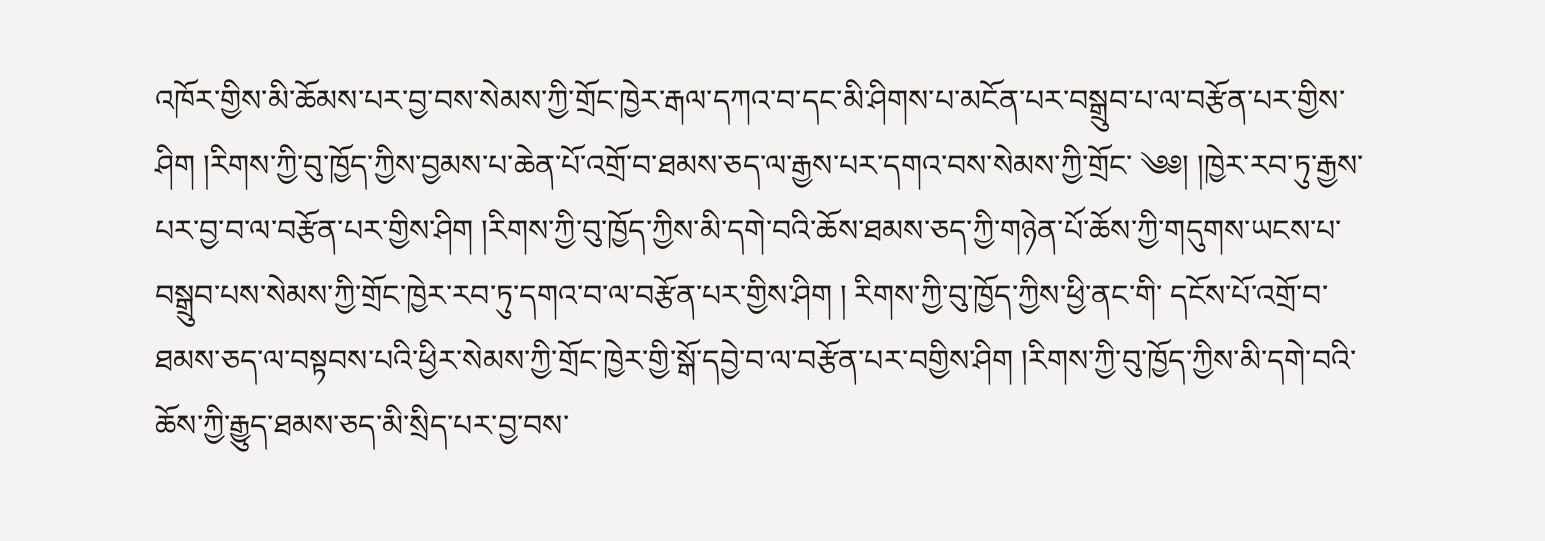འཁོར་གྱིས་མི་ཆོམས་པར་བྱ་བས་སེམས་ཀྱི་གྲོང་ཁྱེར་རྒལ་དཀའ་བ་དང་མི་ཤིགས་པ་མངོན་པར་བསྒྲུབ་པ་ལ་བརྩོན་པར་གྱིས་ཤིག །རིགས་ཀྱི་བུ་ཁྱོད་ཀྱིས་བྱམས་པ་ཆེན་པོ་འགྲོ་བ་ཐམས་ཅད་ལ་རྒྱས་པར་དགའ་བས་སེམས་ཀྱི་གྲོང་ ༄༅། །ཁྱེར་རབ་ཏུ་རྒྱས་པར་བྱ་བ་ལ་བརྩོན་པར་གྱིས་ཤིག །རིགས་ཀྱི་བུ་ཁྱོད་ཀྱིས་མི་དགེ་བའི་ཆོས་ཐམས་ཅད་ཀྱི་གཉེན་པོ་ཆོས་ཀྱི་གདུགས་ཡངས་པ་བསྒྲུབ་པས་སེམས་ཀྱི་གྲོང་ཁྱེར་རབ་ཏུ་དགའ་བ་ལ་བརྩོན་པར་གྱིས་ཤིག ། རིགས་ཀྱི་བུ་ཁྱོད་ཀྱིས་ཕྱི་ནང་གི་ དངོས་པོ་འགྲོ་བ་ཐམས་ཅད་ལ་བསྟབས་པའི་ཕྱིར་སེམས་ཀྱི་གྲོང་ཁྱེར་གྱི་སྒོ་དབྱེ་བ་ལ་བརྩོན་པར་བགྱིས་ཤིག །རིགས་ཀྱི་བུ་ཁྱོད་ཀྱིས་མི་དགེ་བའི་ཆོས་ཀྱི་རྒྱུད་ཐམས་ཅད་མི་སྲིད་པར་བྱ་བས་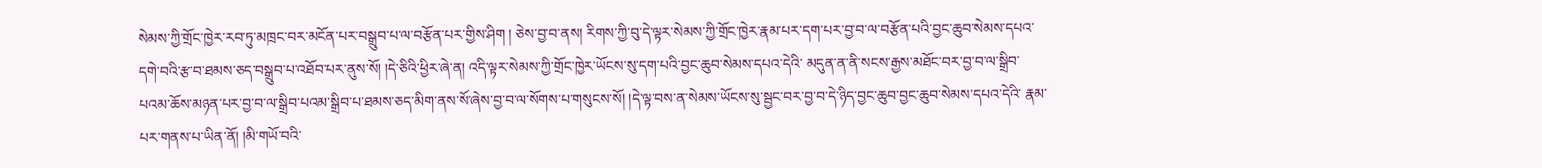སེམས་ཀྱི་གྲོང་ཁྱེར་རབ་ཏུ་མཁྲང་བར་མངོན་པར་བསྒྲུབ་པ་ལ་བརྩོན་པར་གྱིས་ཤིག ། ཅེས་བྱ་བ་ནས། རིགས་ཀྱི་བུ་དེ་ལྟར་སེམས་ཀྱི་གྲོང་ཁྱེར་རྣམ་པར་དག་པར་བྱ་བ་ལ་བརྩོན་པའི་བྱང་ཆུབ་སེམས་དཔའ་དགེ་བའི་རྩ་བ་ཐམས་ཅད་བསྒྲུབ་པ་འཐོབ་པར་ནུས་སོ། །དེ་ཅིའི་ཕྱིར་ཞེ་ན། འདི་ལྟར་སེམས་ཀྱི་གྲོང་ཁྱེར་ཡོངས་སུ་དག་པའི་བྱང་ཆུབ་སེམས་དཔའ་དེའི་ མདུན་ན་ནི་སངས་རྒྱས་མཐོང་བར་བྱ་བ་ལ་སྒྲིབ་པའམ་ཆོས་མཉན་པར་བྱ་བ་ལ་སྒྲིབ་པའམ་སྒྲིབ་པ་ཐམས་ཅད་མིག་ནས་སོ་ཞེས་བྱ་བ་ལ་སོགས་པ་གསུངས་སོ། །དེ་ལྟ་བས་ན་སེམས་ཡོངས་སུ་སྦྱང་བར་བྱ་བ་དེ་ཉིད་བྱང་ཆུབ་བྱང་ཆུབ་སེམས་དཔའ་དེའི་ རྣམ་པར་གནས་པ་ཡིན་ནོ། །མི་གཡོ་བའི་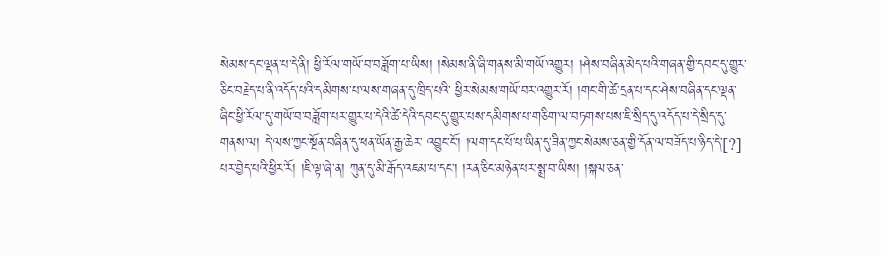སེམས་དང་ལྡན་པ་དེ་ནི། ཕྱི་རོལ་གཡོ་བ་བཟློག་པ་ཡིས། །སེམས་ནི་ཞི་གནས་མི་གཡོ་འགྱུར། །ཤེས་བཞིན་མེད་པའི་གཞན་གྱི་དབང་དུ་གྱུར་ཅིང་བརྗེད་པ་ནི་འདོད་པའི་དམིགས་པ་ལས་གཞན་དུ་ཁྲིད་པའི་ ཕྱིར་སེམས་གཡོ་བར་འགྱུར་རོ། །གང་གི་ཚེ་དྲན་པ་དང་ཤེས་བཞིན་དང་ལྡན་ཞིང་ཕྱི་རོལ་དུ་གཡོ་བ་བཟློག་པར་གྱུར་པ་དེའི་ཚེ་དེའི་དབང་དུ་གྱུར་པས་དམིགས་པ་གཅིག་ལ་བཏགས་པས་ཇི་སྲིད་དུ་འདོད་པ་དེ་སྲིད་དུ་གནས་ལ། དེ་ལས་ཀྱང་སྔོན་བཞིན་དུ་ཕན་ཡོན་རྒྱ་ཆེར་ འབྱུང་ངོ་། །ལག་དང་པོ་པ་ཡིན་དུ་ཟིན་ཀྱང་སེམས་ཅན་གྱི་དོན་ལ་བཟོད་པ་ཉིད་དེ་[?] པར་བྱེད་པའི་ཕྱིར་རོ། །ཇི་ལྟ་ཞེ་ན། ཀུན་དུ་མི་རྒོད་འཇམ་པ་དང་། །རན་ཅིང་མཉེན་པར་སྨྲ་བ་ཡིས། །སྐལ་ཅན་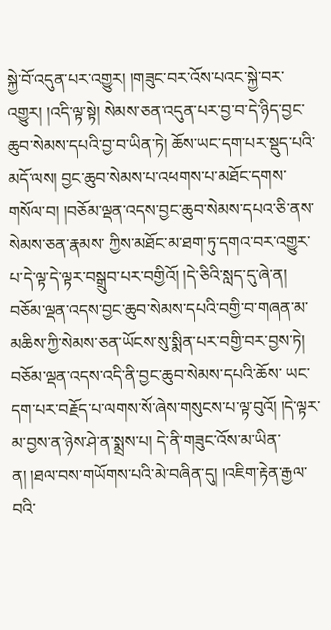སྐྱེ་བོ་འདུན་པར་འགྱུར། །གཟུང་བར་འོས་པའང་སྐྱེ་བར་ འགྱུར། །འདི་ལྟ་སྟེ། སེམས་ཅན་འདུན་པར་བྱ་བ་དེ་ཉིད་བྱང་ཆུབ་སེམས་དཔའི་བྱ་བ་ཡིན་ཏེ། ཆོས་ཡང་དག་པར་སྡུད་པའི་མདོ་ལས། བྱང་ཆུབ་སེམས་པ་འཕགས་པ་མཐོང་དགས་གསོལ་བ། །བཅོམ་ལྡན་འདས་བྱང་ཆུབ་སེམས་དཔའ་ཅི་ནས་སེམས་ཅན་རྣམས་ ཀྱིས་མཐོང་མ་ཐག་ཏུ་དགའ་བར་འགྱུར་པ་དེ་ལྟ་དེ་ལྟར་བསྒྲུབ་པར་བགྱིའོ། །དེ་ཅིའི་སླད་དུ་ཞེ་ན། བཅོམ་ལྡན་འདས་བྱང་ཆུབ་སེམས་དཔའི་བགྱི་བ་གཞན་མ་མཆིས་ཀྱི་སེམས་ཅན་ཡོངས་སུ་སྨིན་པར་བགྱི་བར་བྱས་ཏེ། བཅོམ་ལྡན་འདས་འདི་ནི་བྱང་ཆུབ་སེམས་དཔའི་ཆོས་ ཡང་དག་པར་བརྗོད་པ་ལགས་སོ་ཞེས་གསུངས་པ་ལྟ་བུའོ། །དེ་ལྟར་མ་བྱས་ན་ཉེས་ཤེ་ན་སྨྲས་པ། དེ་ནི་གཟུང་འོས་མ་ཡིན་ན། །ཐལ་བས་གཡོགས་པའི་མེ་བཞིན་དུ། །འཇིག་རྟེན་རྒྱལ་བའི་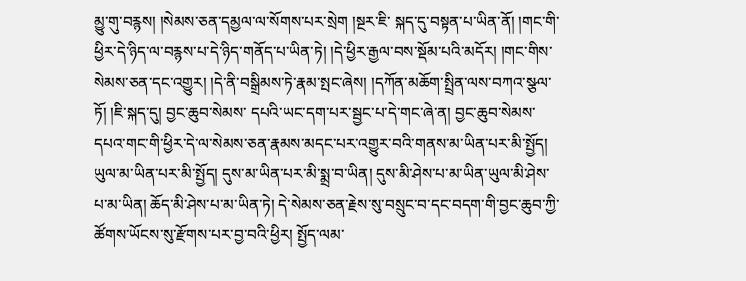མྱུ་གུ་བརྙས། །སེམས་ཅན་དམྱལ་ལ་སོགས་པར་སྲེག །སྔར་ཇི་ སྐད་དུ་བསྟན་པ་ཡིན་ནོ། །གང་གི་ཕྱིར་དེ་ཉིད་ལ་བརྙས་པ་དེ་ཉིད་གནོད་པ་ཡིན་ཏེ། །དེ་ཕྱིར་རྒྱལ་བས་སྡོམ་པའི་མདོར། །གང་གིས་སེམས་ཅན་དང་འགྱུར། །དེ་ནི་བསྒྲིམས་ཏེ་རྣམ་སྤང་ཞེས། །དཀོན་མཆོག་སྤྲིན་ལས་བཀའ་སྩལ་ཏོ། །ཇི་སྐད་དུ། བྱང་ཆུབ་སེམས་ དཔའི་ཡང་དག་པར་སྦྱང་པ་དེ་གང་ཞེ་ན། བྱང་ཆུབ་སེམས་དཔའ་གང་གི་ཕྱིར་དེ་ལ་སེམས་ཅན་རྣམས་མདང་པར་འགྱུར་བའི་གནས་མ་ཡིན་པར་མི་སྤྱོད། ཡུལ་མ་ཡིན་པར་མི་སྤྱོད། དུས་མ་ཡིན་པར་མི་སྨྲ་བ་ཡིན། དུས་མི་ཤེས་པ་མ་ཡིན་ཡུལ་མི་ཤེས་པ་མ་ཡིན། ཆོད་མི་ཤེས་པ་མ་ཡིན་ཏེ། དེ་སེམས་ཅན་རྗེས་སུ་བསྲུང་བ་དང་བདག་གི་བྱང་ཆུབ་ཀྱི་ཚོགས་ཡོངས་སུ་རྫོགས་པར་བྱ་བའི་ཕྱིར། སྤྱོད་ལམ་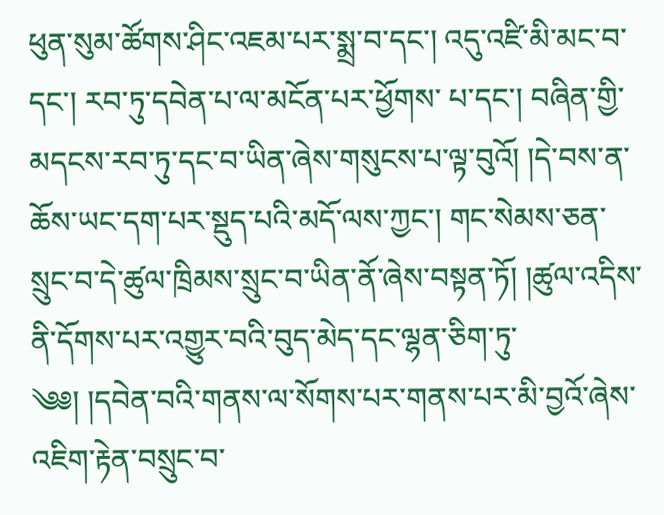ཕུན་སུམ་ཚོགས་ཤིང་འཇམ་པར་སྨྲ་བ་དང་། འདུ་འཛི་མི་མང་བ་དང་། རབ་ཏུ་དབེན་པ་ལ་མངོན་པར་ཕྱོགས་ པ་དང་། བཞིན་གྱི་མདངས་རབ་ཏུ་དང་བ་ཡིན་ཞེས་གསུངས་པ་ལྟ་བུའོ། །དེ་བས་ན་ཆོས་ཡང་དག་པར་སྡུད་པའི་མདོ་ལས་ཀྱང་། གང་སེམས་ཅན་སྲུང་བ་དེ་ཚུལ་ཁྲིམས་སྲུང་བ་ཡིན་ནོ་ཞེས་བསྟན་ཏོ། །ཚུལ་འདིས་ནི་དོགས་པར་འགྱུར་བའི་བུད་མེད་དང་ལྷན་ཅིག་ཏུ་ ༄༅། །དབེན་བའི་གནས་ལ་སོགས་པར་གནས་པར་མི་བྱའོ་ཞེས་འཇིག་རྟེན་བསྲུང་བ་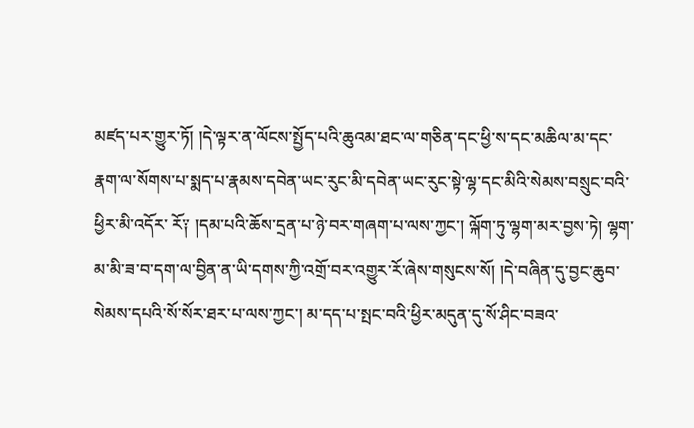མཛད་པར་གྱུར་ཏོ། །དེ་ལྟར་ན་ལོངས་སྤྱོད་པའི་ཆུའམ་ཐང་ལ་གཅིན་དང་ཕྱི་ས་དང་མཆིལ་མ་དང་རྣག་ལ་སོགས་པ་སྨད་པ་རྣམས་དབེན་ཡང་རུང་མི་དབེན་ཡང་རུང་སྟེ་ལྷ་དང་མིའི་སེམས་བསྲུང་བའི་ཕྱིར་མི་འདོར་ རོ༑ །དམ་པའི་ཆོས་དྲན་པ་ཉེ་བར་གཞག་པ་ལས་ཀྱང་། ལྐོག་ཏུ་ལྷག་མར་བྱས་ཏེ། ལྷག་མ་མི་ཟ་བ་དག་ལ་བྱིན་ན་ཡི་དགས་ཀྱི་འགྲོ་བར་འགྱུར་རོ་ཞེས་གསུངས་སོ། །དེ་བཞིན་དུ་བྱང་ཆུབ་སེམས་དཔའི་སོ་སོར་ཐར་པ་ལས་ཀྱང་། མ་དད་པ་སྤང་བའི་ཕྱིར་མདུན་དུ་སོ་ཤིང་བཟའ་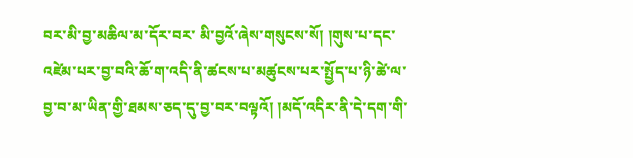བར་མི་བྱ་མཆིལ་མ་དོར་བར་ མི་བྱའོ་ཞེས་གསུངས་སོ། །གུས་པ་དང་འཛེམ་པར་བྱ་བའི་ཆོ་ག་འདི་ནི་ཚངས་པ་མཚུངས་པར་སྤྱོད་པ་ཉི་ཚེ་ལ་བྱ་བ་མ་ཡིན་གྱི་ཐམས་ཅད་དུ་བྱ་བར་བལྟའོ། །མདོ་འདིར་ནི་དེ་དག་གི་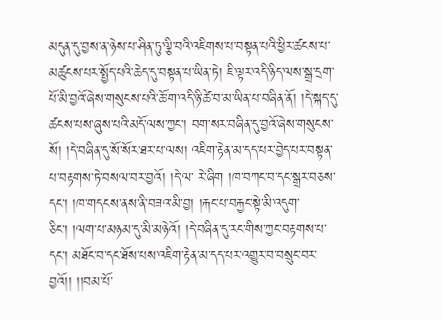མདུན་དུ་བྱས་ན་ཉེས་པ་ཤིན་ཏུ་ལྕི་བའི་འཇིགས་པ་བསྟན་པའི་ཕྱིར་ཚངས་པ་མཚུངས་པར་སྤྱོད་པའི་ཆེད་དུ་བསྟན་པ་ཡིན་ཏེ། ཇི་ལྟར་འདི་ཉིད་ལས་སྒྲ་དྲག་པོ་མི་བྱའོ་ཞེས་གསུངས་པའི་ཆོ་ག་འདི་ཉི་ཚེ་བ་མ་ཡིན་པ་བཞིན་ནོ། །དེ་སྐད་དུ་ཚངས་པས་ཞུས་པའི་མདོ་ལས་ཀྱང་། བག་སར་བཞིན་དུ་བྱའོ་ཞེས་གསུངས་སོ། །དེ་བཞིན་དུ་སོ་སོར་ཐར་པ་ལས། འཇིག་རྟེན་མ་དད་པར་བྱེད་པར་བསྟན་པ་བརྟགས་ཏེ་བསལ་བར་བྱའོ། །དེ་ལ་ རེ་ཞིག །ཁ་བཀང་བ་དང་སྒྲར་བཅས་དང་། །ཁ་གདངས་ནས་ནི་བཟའ་མི་བྱ། །རྐང་པ་བརྐྱང་སྟེ་མི་འདུག་ཅིང་། །ལག་པ་མཉམ་དུ་མི་མཉེའོ། །དེ་བཞིན་དུ་རང་གིས་ཀྱང་བརྟགས་པ་དང་། མཐོང་བ་དང་ཐོས་པས་འཇིག་རྟེན་མ་དད་པར་འགྱུར་བ་བསྲུང་བར་བྱའོ།། །།བམ་པོ་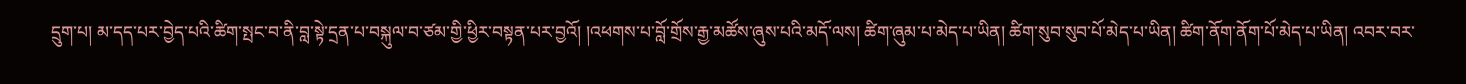དྲུག་པ། མ་དད་པར་བྱེད་པའི་ཚིག་སྤང་བ་ནི་བླ་སྟེ་དྲན་པ་བསྐུལ་བ་ཙམ་གྱི་ཕྱིར་བསྟན་པར་བྱའོ། །འཕགས་པ་བློ་གྲོས་རྒྱ་མཚོས་ཞུས་པའི་མདོ་ལས། ཚིག་ཞུམ་པ་མེད་པ་ཡིན། ཚིག་སུབ་སུབ་པོ་མེད་པ་ཡིན། ཚིག་ནོག་ནོག་པོ་མེད་པ་ཡིན། འབར་བར་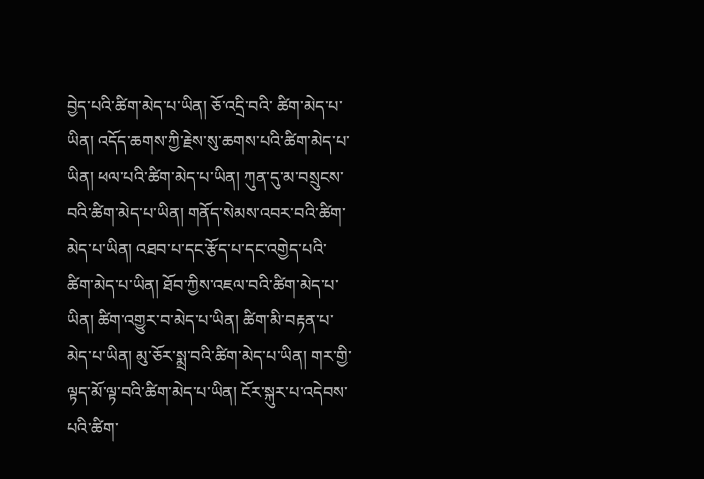བྱེད་པའི་ཚིག་མེད་པ་ཡིན། ཅོ་འདྲི་བའི་ ཚིག་མེད་པ་ཡིན། འདོད་ཆགས་ཀྱི་རྗེས་སུ་ཆགས་པའི་ཚིག་མེད་པ་ཡིན། ཕལ་པའི་ཚིག་མེད་པ་ཡིན། ཀུན་དུ་མ་བསྲུངས་བའི་ཚིག་མེད་པ་ཡིན། གནོད་སེམས་འབར་བའི་ཚིག་མེད་པ་ཡིན། འཐབ་པ་དང་རྩོད་པ་དང་འགྱེད་པའི་ཚིག་མེད་པ་ཡིན། ཐོབ་ཀྱིས་འཇལ་བའི་ཚིག་མེད་པ་ཡིན། ཚིག་འགྱུར་བ་མེད་པ་ཡིན། ཚིག་མི་བརྟན་པ་མེད་པ་ཡིན། མུ་ཅོར་སྨྲ་བའི་ཚིག་མེད་པ་ཡིན། གར་གྱི་ལྟད་མོ་ལྟ་བའི་ཚིག་མེད་པ་ཡིན། ངོར་སྐུར་པ་འདེབས་པའི་ཚིག་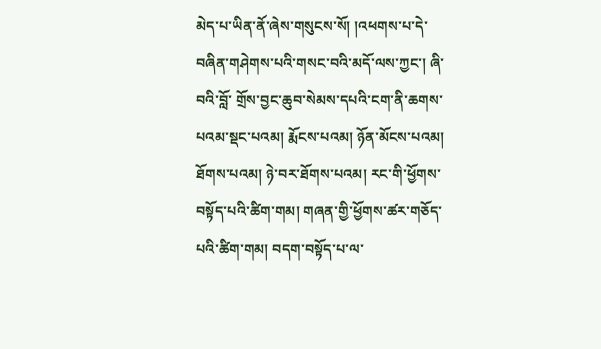མེད་པ་ཡིན་ནོ་ཞེས་གསུངས་སོ། །འཕགས་པ་དེ་བཞིན་གཤེགས་པའི་གསང་བའི་མདོ་ལས་ཀྱང་། ཞི་བའི་བློ་ གྲོས་བྱང་ཆུབ་སེམས་དཔའི་ངག་ནི་ཆགས་པའམ་སྡང་པའམ། རྨོངས་པའམ། ཉོན་མོངས་པའམ། ཐོགས་པའམ། ཉེ་བར་ཐོགས་པའམ། རང་གི་ཕྱོགས་བསྟོད་པའི་ཚིག་གམ། གཞན་གྱི་ཕྱོགས་ཚར་གཅོད་པའི་ཚིག་གམ། བདག་བསྟོད་པ་ལ་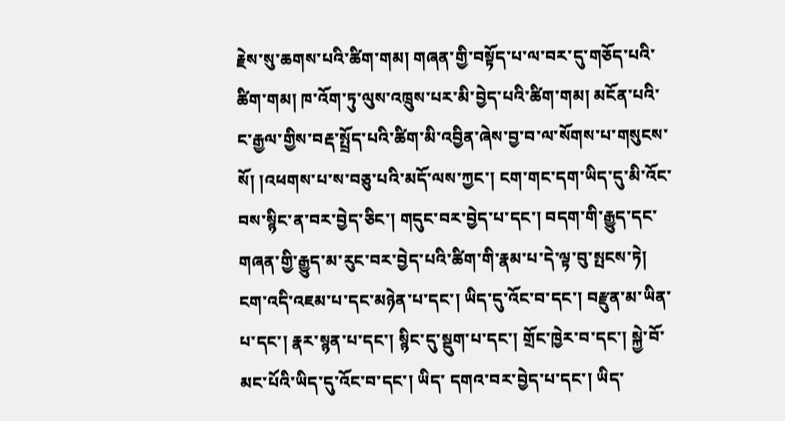རྗེས་སུ་ཆགས་པའི་ཚིག་གམ། གཞན་གྱི་བསྟོད་པ་ལ་བར་དུ་གཅོད་པའི་ཚིག་གམ། ཁ་འོག་ཏུ་ལུས་འཁྲུས་པར་མི་བྱེད་པའི་ཚིག་གམ། མངོན་པའི་ང་རྒྱལ་གྱིས་བརྡ་སྤྲོད་པའི་ཚིག་མི་འབྱིན་ཞེས་བྱ་བ་ལ་སོགས་པ་གསུངས་སོ། །འཕགས་པ་ས་བཅུ་པའི་མདོ་ལས་ཀྱང་། ངག་གང་དག་ཡིད་དུ་མི་འོང་བས་སྙིང་ན་བར་བྱེད་ཅིང་། གདུང་བར་བྱེད་པ་དང་། བདག་གི་རྒྱུད་དང་གཞན་གྱི་རྒྱུད་མ་རུང་བར་བྱེད་པའི་ཚིག་གི་རྣམ་པ་དེ་ལྟ་བུ་སྤངས་ཏེ། ངག་འདི་འཇམ་པ་དང་མཉེན་པ་དང་། ཡིད་དུ་འོང་བ་དང་། བརྫུན་མ་ཡིན་པ་དང་། རྣར་སྙན་པ་དང་། སྙིང་དུ་སྡུག་པ་དང་། གྲོང་ཁྱེར་བ་དང་། སྐྱེ་བོ་མང་པོའི་ཡིད་དུ་འོང་བ་དང་། ཡིད་ དགའ་བར་བྱེད་པ་དང་། ཡིད་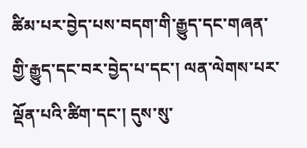ཚིམ་པར་བྱེད་པས་བདག་གི་རྒྱུད་དང་གཞན་གྱི་རྒྱུད་དང་བར་བྱེད་པ་དང་། ལན་ལེགས་པར་ལྡོན་པའི་ཚིག་དང་། དུས་སུ་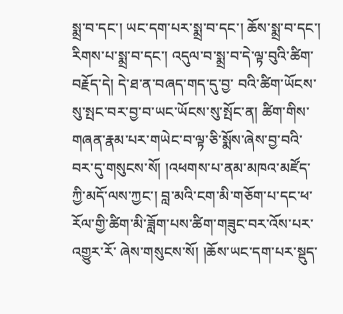སྨྲ་བ་དང་། ཡང་དག་པར་སྨྲ་བ་དང་། ཆོས་སྨྲ་བ་དང་། རིགས་པ་སྨྲ་བ་དང་། འདུལ་བ་སྨྲ་བ་དེ་ལྟ་བུའི་ཚིག་བརྗོད་དེ། དེ་ཐ་ན་བཞད་གད་དུ་བྱ་ བའི་ཚིག་ཡོངས་སུ་སྤང་བར་བྱ་བ་ཡང་ཡོངས་སུ་སྤོང་ན། ཚིག་གིས་གཞན་རྣམ་པར་གཡེང་བ་ལྟ་ཅི་སྨོས་ཞེས་བྱ་བའི་བར་དུ་གསུངས་སོ། །འཕགས་པ་ནམ་མཁའ་མཛོད་ཀྱི་མདོ་ལས་ཀྱང་། བླ་མའི་ངག་མི་གཅོག་པ་དང་ཕ་རོལ་གྱི་ཚིག་མི་ཟློག་པས་ཚིག་གཟུང་བར་འོས་པར་འགྱུར་རོ་ ཞེས་གསུངས་སོ། །ཆོས་ཡང་དག་པར་སྡུད་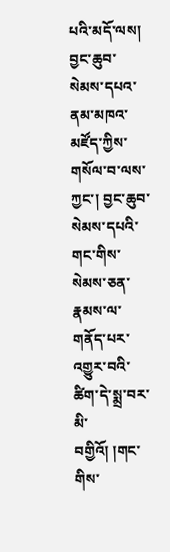པའི་མདོ་ལས། བྱང་ཆུབ་སེམས་དཔའ་ནམ་མཁའ་མཛོད་ཀྱིས་གསོལ་བ་ལས་ཀྱང་། བྱང་ཆུབ་སེམས་དཔའི་གང་གིས་སེམས་ཅན་རྣམས་ལ་གནོད་པར་འགྱུར་བའི་ཚིག་དེ་སྨྲ་བར་མི་བགྱིའོ། །གང་གིས་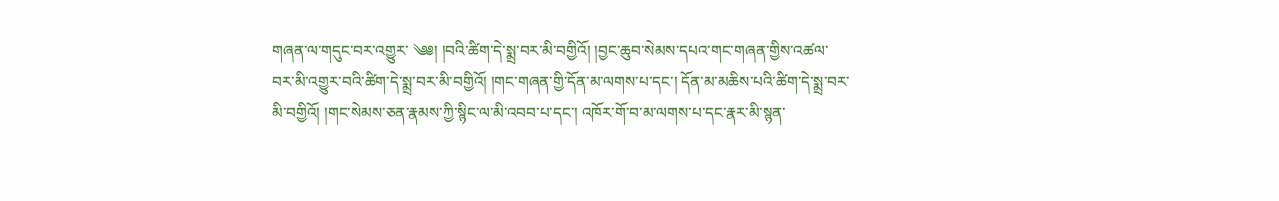གཞན་ལ་གདུང་བར་འགྱུར་ ༄༅། །བའི་ཚིག་དེ་སྨྲ་བར་མི་བགྱིའོ། །བྱང་ཆུབ་སེམས་དཔའ་གང་གཞན་གྱིས་འཚལ་བར་མི་འགྱུར་བའི་ཚིག་དེ་སྨྲ་བར་མི་བགྱིའོ། །གང་གཞན་གྱི་དོན་མ་ལགས་པ་དང་། དོན་མ་མཆིས་པའི་ཚིག་དེ་སྨྲ་བར་མི་བགྱིའོ། །གང་སེམས་ཅན་རྣམས་ཀྱི་སྙིང་ལ་མི་འབབ་པ་དང་། འཁོར་གོ་བ་མ་ལགས་པ་དང་རྣར་མི་སྙན་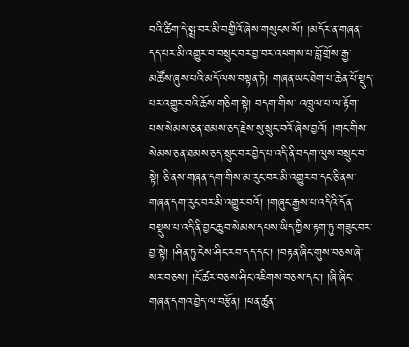བའི་ཚིག་དེ་སྨྲ་བར་མི་བགྱིའོ་ཞེས་གསུངས་སོ། །མདོར་ན་གཞན་དད་པར་མི་འགྱུར་བ་བསྲུང་བར་བྱ་བར་འཕགས་པ་བློ་གྲོས་རྒྱ་མཚོས་ཞུས་པའི་མདོ་ལས་བསྟན་ཏེ། གཞན་ཡང་ཐེག་པ་ཆེན་པོ་སྡུད་པར་འགྱུར་བའི་ཆོས་གཅིག་སྟེ། བདག་གིས་ འཁྲུལ་པ་ལ་རྟོག་པས་སེམས་ཅན་ཐམས་ཅད་རྗེས་སུ་སྲུང་བའོ་ཞེས་བྱའོ། །གང་གིས་སེམས་ཅན་ཐམས་ཅད་སྲུང་བར་བྱེད་པ་འདི་ནི་བདག་ལུས་བསྲུང་བ་སྟེ། ཅི་ནས་གཞན་དག་གིས་མ་རུང་བར་མི་འགྱུར་བ་དང་ཅི་ནས་གཞན་དག་རུང་བར་མི་འགྱུར་བའོ། །གཞུང་རྒྱས་པ་འདིའི་དོན་ བསྡུས་པ་འདི་ནི་བྱང་ཆུབ་སེམས་དཔས་ཡིད་ཀྱིས་རྟག་ཏུ་གཟུང་བར་བྱ་སྟེ། །ཤིན་ཏུ་ངེས་ཤིང་རབ་དད་དང་། །བརྟན་ཞིང་གུས་བཅས་ཞེ་སར་བཅས། །ངོ་ཚར་བཅས་ཤིང་འཇིགས་བཅས་དང་། །ཞི་ཞིང་གཞན་དགའ་བྱེད་ལ་བརྩོན། །ཕན་ཚུན་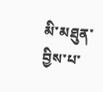མི་མཐུན་བྱིས་པ་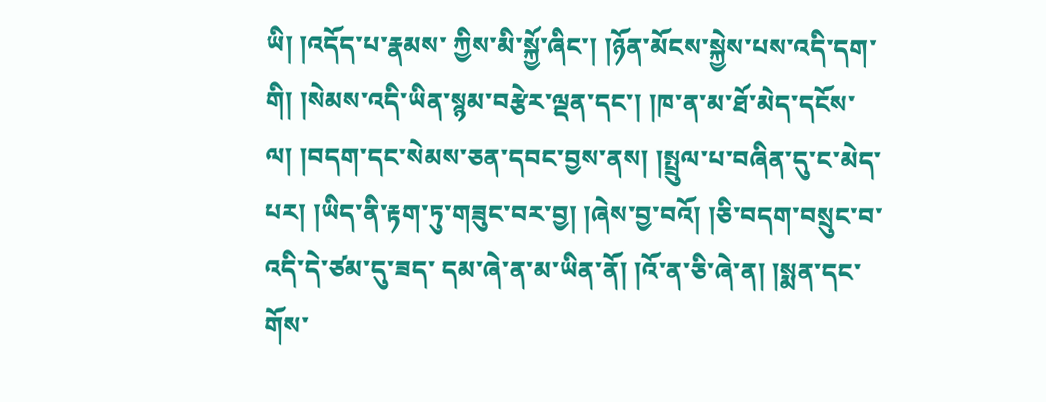ཡི། །འདོད་པ་རྣམས་ ཀྱིས་མི་སྐྱོ་ཞིང་། །ཉོན་མོངས་སྐྱེས་པས་འདི་དག་གི། །སེམས་འདི་ཡིན་སྙམ་བརྩེར་ལྡན་དང་། །ཁ་ན་མ་ཐོ་མེད་དངོས་ལ། །བདག་དང་སེམས་ཅན་དབང་བྱས་ནས། །སྤྲུལ་པ་བཞིན་དུ་ང་མེད་པར། །ཡིད་ནི་རྟག་ཏུ་གཟུང་བར་བྱ། །ཞེས་བྱ་བའོ། །ཅི་བདག་བསྲུང་བ་འདི་དེ་ཙམ་དུ་ཟད་ དམ་ཞེ་ན་མ་ཡིན་ནོ། །འོ་ན་ཅི་ཞེ་ན། །སྨན་དང་གོས་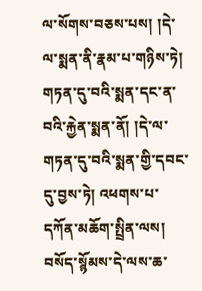ལ་སོགས་བཅས་པས། །དེ་ལ་སྨན་ནི་རྣམ་པ་གཉིས་ཏེ། གཏན་དུ་བའི་སྨན་དང་ན་བའི་རྐྱེན་སྨན་ནོ། །དེ་ལ་གཏན་དུ་བའི་སྨན་གྱི་དབང་དུ་བྱས་ཏེ། འཕགས་པ་དཀོན་མཆོག་སྤྲིན་ལས། བསོད་སྙོམས་དེ་ལས་ཆ་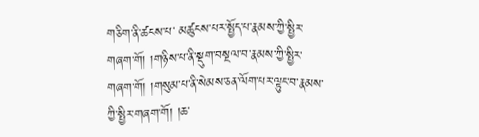གཅིག་ནི་ཚངས་པ་ མཚུངས་པར་སྤྱོད་པ་རྣམས་ཀྱི་སྤྱིར་གཞག་གོ། །གཉིས་པ་ནི་སྡུག་བསྔལ་བ་རྣམས་ཀྱི་སྤྱིར་གཞག་གོ། །གསུམ་པ་ནི་སེམས་ཅན་ལོག་པར་ལྟུང་བ་རྣམས་ཀྱི་སྤྱིར་གཞག་གོ། །ཆ་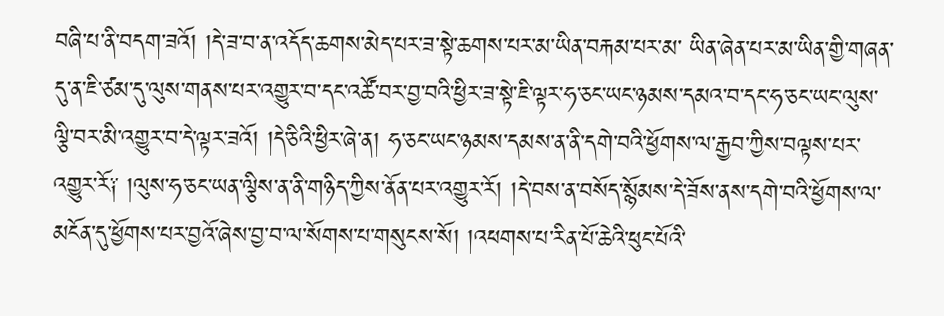བཞི་པ་ནི་བདག་ཟའོ། །དེ་ཟ་བ་ན་འདོད་ཆགས་མེད་པར་ཟ་སྟེ་ཆགས་པར་མ་ཡིན་བརྐམ་པར་མ་ ཡིན་ཞེན་པར་མ་ཡིན་གྱི་གཞན་དུ་ན་ཇི་ཙམ་དུ་ལུས་གནས་པར་འགྱུར་བ་དང་འཚོ་བར་བྱ་བའི་ཕྱིར་ཟ་སྟེ་ཇི་ལྟར་ཧ་ཅང་ཡང་ཉམས་དམའ་བ་དང་ཧ་ཅང་ཡང་ལུས་ལྕི་བར་མི་འགྱུར་བ་དེ་ལྟར་ཟའོ། །དེ་ཅིའི་ཕྱིར་ཞེ་ན། ཧ་ཅང་ཡང་ཉམས་དམས་ན་ནི་དགེ་བའི་ཕྱོགས་ལ་རྒྱབ་ཀྱིས་བལྟས་པར་ འགྱུར་རོ༑ །ལུས་ཧ་ཅང་ཡན་ལྕིས་ན་ནི་གཉིད་ཀྱིས་ནོན་པར་འགྱུར་རོ། །དེ་བས་ན་བསོད་སྙོམས་དེ་ཟོས་ནས་དགེ་བའི་ཕྱོགས་ལ་མངོན་དུ་ཕྱོགས་པར་བྱའོ་ཞེས་བྱ་བ་ལ་སོགས་པ་གསུངས་སོ། །འཕགས་པ་རིན་པོ་ཆེའི་ཕུང་པོའི་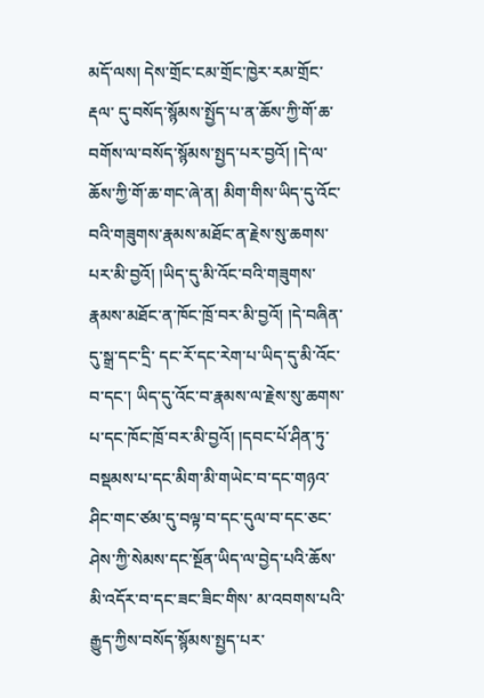མདོ་ལས། དེས་གྲོང་ངམ་གྲོང་ཁྱེར་རམ་གྲོང་རྡལ་ དུ་བསོད་སྙོམས་སྤྱོད་པ་ན་ཆོས་ཀྱི་གོ་ཆ་བགོས་ལ་བསོད་སྙོམས་སྤྱད་པར་བྱའོ། །དེ་ལ་ཆོས་ཀྱི་གོ་ཆ་གང་ཞེ་ན། མིག་གིས་ཡིད་དུ་འོང་བའི་གཟུགས་རྣམས་མཐོང་ན་རྗེས་སུ་ཆགས་པར་མི་བྱའོ། །ཡིད་དུ་མི་འོང་བའི་གཟུགས་རྣམས་མཐོང་ན་ཁོང་ཁྲོ་བར་མི་བྱའོ། །དེ་བཞིན་དུ་སྒྲ་དང་དྲི་ དང་རོ་དང་རེག་པ་ཡིད་དུ་མི་འོང་བ་དང་། ཡིད་དུ་འོང་བ་རྣམས་ལ་རྗེས་སུ་ཆགས་པ་དང་ཁོང་ཁྲོ་བར་མི་བྱའོ། །དབང་པོ་ཤིན་ཏུ་བསྡམས་པ་དང་མིག་མི་གཡེང་བ་དང་གཉའ་ཤིང་གང་ཙམ་དུ་བལྟ་བ་དང་དུལ་བ་དང་ཅང་ཤེས་ཀྱི་སེམས་དང་སྔོན་ཡིད་ལ་བྱེད་པའི་ཆོས་མི་འདོར་བ་དང་ཟང་ཟིང་གིས་ མ་འབགས་པའི་རྒྱུད་ཀྱིས་བསོད་སྙོམས་སྤྱད་པར་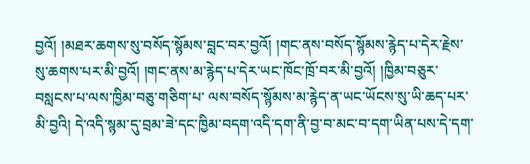བྱའོ། །མཐར་ཆགས་སུ་བསོད་སྙོམས་བླང་བར་བྱའོ། །གང་ནས་བསོད་སྙོམས་རྙེད་པ་དེར་རྗེས་སུ་ཆགས་པར་མི་བྱའོ། །གང་ནས་མ་རྙེད་པ་དེར་ཡང་ཁོང་ཁྲོ་བར་མི་བྱའོ། །ཁྱིམ་བཅུར་བསླངས་པ་ལས་ཁྱིམ་བཅུ་གཅིག་པ་ ལས་བསོད་སྙོམས་མ་རྙེད་ན་ཡང་ཡོངས་སུ་ཡི་ཆད་པར་མི་བྱའི། དེ་འདི་སྙམ་དུ་བྲམ་ཟེ་དང་ཁྱིམ་བདག་འདི་དག་ནི་བྱ་བ་མང་བ་དག་ཡིན་པས་དེ་དག་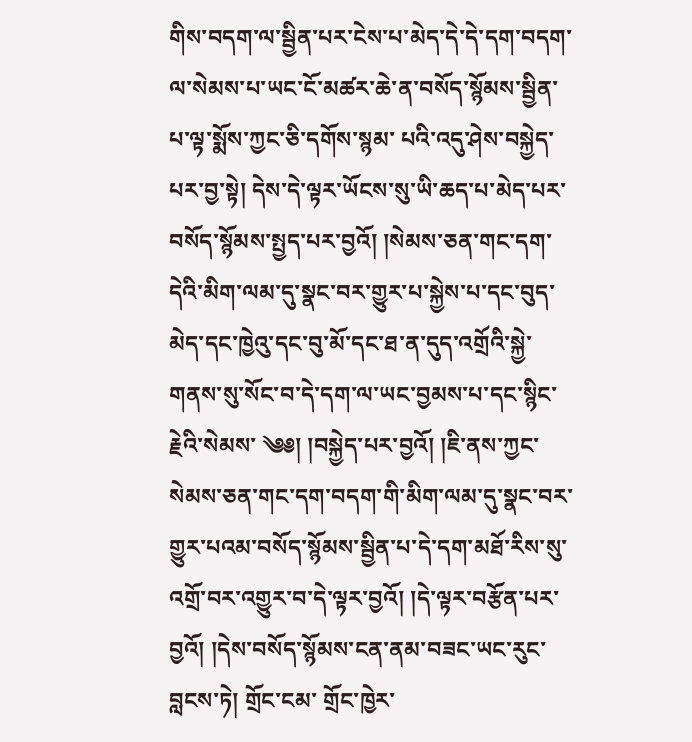གིས་བདག་ལ་སྦྱིན་པར་ངེས་པ་མེད་དེ་དེ་དག་བདག་ལ་སེམས་པ་ཡང་ངོ་མཚར་ཆེ་ན་བསོད་སྙོམས་སྦྱིན་པ་ལྟ་སྨོས་ཀྱང་ཅི་དགོས་སྙམ་ པའི་འདུ་ཤེས་བསྐྱེད་པར་བྱ་སྟེ། དེས་དེ་ལྟར་ཡོངས་སུ་ཡི་ཆད་པ་མེད་པར་བསོད་སྙོམས་སྤྱད་པར་བྱའོ། །སེམས་ཅན་གང་དག་དེའི་མིག་ལམ་དུ་སྣང་བར་གྱུར་པ་སྐྱེས་པ་དང་བུད་མེད་དང་ཁྱེའུ་དང་བུ་མོ་དང་ཐ་ན་དུད་འགྲོའི་སྐྱེ་གནས་སུ་སོང་བ་དེ་དག་ལ་ཡང་བྱམས་པ་དང་སྙིང་རྗེའི་སེམས་ ༄༅། །བསྐྱེད་པར་བྱའོ། །ཇི་ནས་ཀྱང་སེམས་ཅན་གང་དག་བདག་གི་མིག་ལམ་དུ་སྣང་བར་གྱུར་པའམ་བསོད་སྙོམས་སྦྱིན་པ་དེ་དག་མཐོ་རིས་སུ་འགྲོ་བར་འགྱུར་བ་དེ་ལྟར་བྱའོ། །དེ་ལྟར་བརྩོན་པར་བྱའོ། །དེས་བསོད་སྙོམས་ངན་ནམ་བཟང་ཡང་རུང་བླངས་ཏེ། གྲོང་ངམ་ གྲོང་ཁྱེར་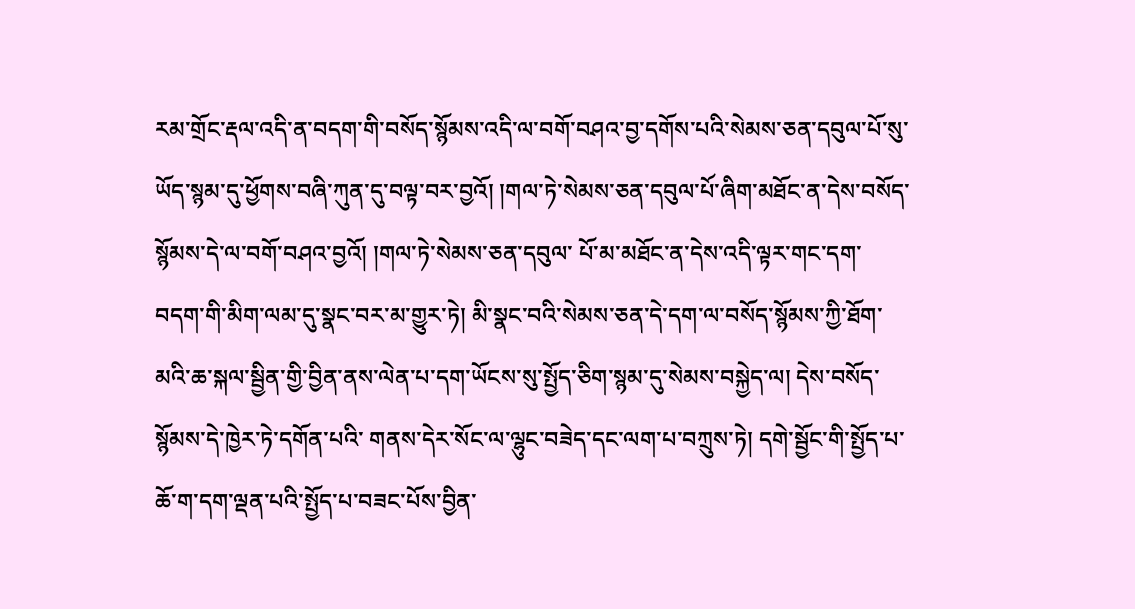རམ་གྲོང་རྡལ་འདི་ན་བདག་གི་བསོད་སྙོམས་འདི་ལ་བགོ་བཤའ་བྱ་དགོས་པའི་སེམས་ཅན་དབུལ་པོ་སུ་ཡོད་སྙམ་དུ་ཕྱོགས་བཞི་ཀུན་དུ་བལྟ་བར་བྱའོ། །གལ་ཏེ་སེམས་ཅན་དབུལ་པོ་ཞིག་མཐོང་ན་དེས་བསོད་སྙོམས་དེ་ལ་བགོ་བཤའ་བྱའོ། །གལ་ཏེ་སེམས་ཅན་དབུལ་ པོ་མ་མཐོང་ན་དེས་འདི་ལྟར་གང་དག་བདག་གི་མིག་ལམ་དུ་སྣང་བར་མ་གྱུར་ཏེ། མི་སྣང་བའི་སེམས་ཅན་དེ་དག་ལ་བསོད་སྙོམས་ཀྱི་ཐོག་མའི་ཆ་སྐལ་སྦྱིན་གྱི་བྱིན་ནས་ལེན་པ་དག་ཡོངས་སུ་སྤྱོད་ཅིག་སྙམ་དུ་སེམས་བསྐྱེད་ལ། དེས་བསོད་སྙོམས་དེ་ཁྱེར་ཏེ་དགོན་པའི་ གནས་དེར་སོང་ལ་ལྷུང་བཟེད་དང་ལག་པ་བཀྲུས་ཏེ། དགེ་སྦྱོང་གི་སྤྱོད་པ་ཆོ་ག་དག་ལྡན་པའི་སྤྱོད་པ་བཟང་པོས་བྱིན་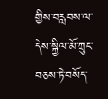གྱིས་བརླབས་ལ་དེས་སྐྱིལ་མོ་ཀྲུང་བཅས་ཏེ་བསོད་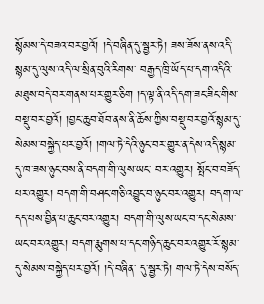སྙོམས་དེ་བཟའ་བར་བྱའོ། །དེ་བཞིན་དུ་སྦྱར་ཏེ། ཟས་ཟོས་ནས་འདི་སྙམ་དུ་ལུས་འདི་ལ་སྲིན་བུའི་རིགས་ བརྒྱད་ཁྲི་ཡོད་པ་དག་འདིའི་མཐུས་བདེ་བར་གནས་པར་གྱུར་ཅིག །ད་ལྟ་ནི་འདི་དག་ཟང་ཟིང་གིས་བསྡུ་བར་བྱའོ། །བྱང་ཆུབ་ཐོབ་ནས་ནི་ཆོས་ཀྱིས་བསྡུ་བར་བྱའོ་སྙམ་དུ་སེམས་བསྐྱེད་པར་བྱའོ། །གལ་ཏེ་དེའི་ཉུང་བར་གྱུར་ན་དེས་འདི་སྙམ་དུ་ཁ་ཟས་ཉུང་བས་ནི་བདག་གི་ལུས་ཡང་ བར་འགྱུར། སྤོང་བ་བཟོད་པར་འགྱུར། བདག་གི་བཤང་གཅི་འབྱུང་བ་ཉུང་བར་འགྱུར། བདག་ལ་དད་པས་བྱིན་པ་ཆུང་བར་འགྱུར། བདག་གི་ལུས་ཡང་བ་དང་སེམས་ཡང་བར་འགྱུར། བདག་རྨུགས་པ་དང་གཉིད་ཆུང་བར་འགྱུར་རོ་སྙམ་དུ་སེམས་བསྐྱེད་པར་བྱའོ། །དེ་བཞིན་ དུ་སྦྱར་ཏེ། གལ་ཏེ་དེས་བསོད་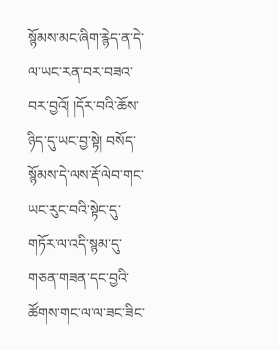སྙོམས་མང་ཞིག་རྙེད་ན་དེ་ལ་ཡང་རན་བར་བཟའ་བར་བྱའོ། །དོར་བའི་ཆོས་ཉིད་དུ་ཡང་བྱ་སྟེ། བསོད་སྙོམས་དེ་ལས་རྡོ་ལེབ་གང་ཡང་རུང་བའི་སྟེང་དུ་གཏོར་ལ་འདི་སྙམ་དུ་གཅན་གཟན་དང་བྱའི་ཚོགས་གང་ལ་ལ་ཟང་ཟིང་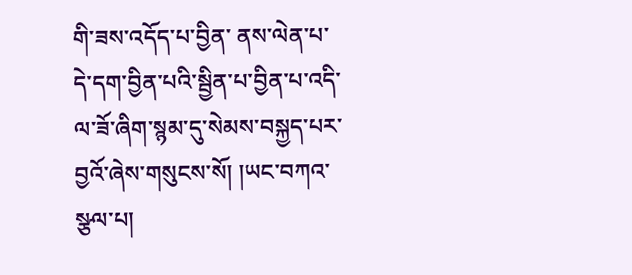གི་ཟས་འདོད་པ་བྱིན་ ནས་ལེན་པ་དེ་དག་བྱིན་པའི་སྦྱིན་པ་བྱིན་པ་འདི་ལ་ཟོ་ཞིག་སྙམ་དུ་སེམས་བསྐྱད་པར་བྱའོ་ཞེས་གསུངས་སོ། །ཡང་བཀའ་སྩལ་པ།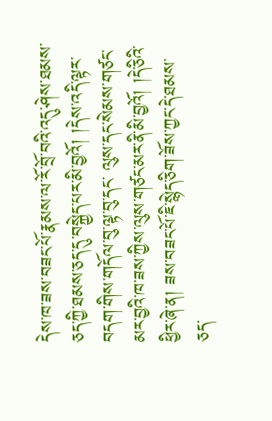དེས་ཁ་ཟས་བཟང་པོ་རྣམས་ལ་རོ་བྲོ་བའི་འདུ་ཤེས་ཐམས་ཅད་ཀྱི་ཐམས་ཅད་དུ་བསྐྱེད་པར་མི་བྱའོ། །དེས་འདི་ལྟར་བདག་གིས་གདོལ་བུ་ལྟ་བུ་དང་ ལུས་དང་སེམས་གཙང་མར་བྱའི་ཁ་ཟས་ཀྱིས་ལུས་གཙང་མར་ནི་མི་བྱའོ། །དེ་ཅིའི་ཕྱིར་ཞེ་ན། ཟས་བཟང་པོ་ཇི་སྙེད་ཅིག་ཟོས་ཀྱང་དེ་ཐམས་ཅད་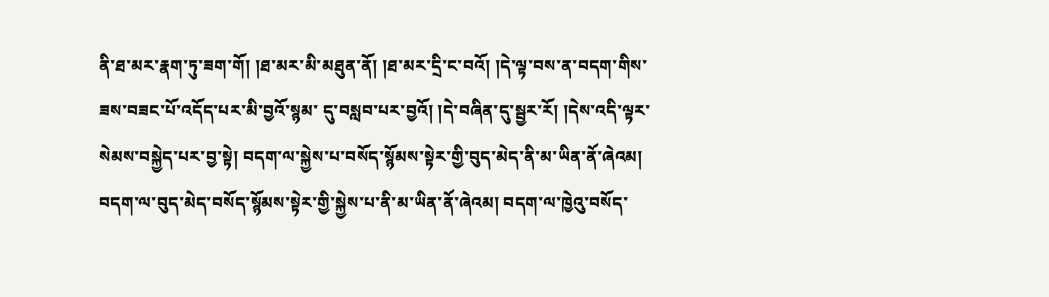ནི་ཐ་མར་རྣག་ཏུ་ཟག་གོ། །ཐ་མར་མི་མཐུན་ནོ། །ཐ་མར་དྲི་ང་བའོ། །དེ་ལྟ་བས་ན་བདག་གིས་ཟས་བཟང་པོ་འདོད་པར་མི་བྱའོ་སྙམ་ དུ་བསླབ་པར་བྱའོ། །དེ་བཞིན་དུ་སྦྱར་རོ། །དེས་འདི་ལྟར་སེམས་བསྐྱེད་པར་བྱ་སྟེ། བདག་ལ་སྐྱེས་པ་བསོད་སྙོམས་སྟེར་གྱི་བུད་མེད་ནི་མ་ཡིན་ནོ་ཞེའམ། བདག་ལ་བུད་མེད་བསོད་སྙོམས་སྟེར་གྱི་སྐྱེས་པ་ནི་མ་ཡིན་ནོ་ཞེའམ། བདག་ལ་ཁྱེའུ་བསོད་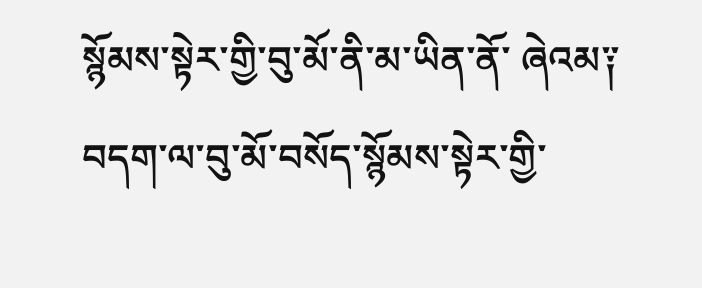སྙོམས་སྟེར་གྱི་བུ་མོ་ནི་མ་ཡིན་ནོ་ ཞེའམ༑ བདག་ལ་བུ་མོ་བསོད་སྙོམས་སྟེར་གྱི་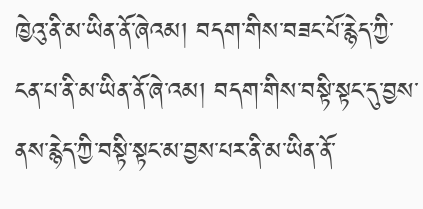ཁྱེའུ་ནི་མ་ཡིན་ནོ་ཞེའམ། བདག་གིས་བཟང་པོ་རྙེད་ཀྱི་ངན་པ་ནི་མ་ཡིན་ནོ་ཞེ་འམ། བདག་གིས་བསྟི་སྟང་དུ་བྱས་ནས་རྙེད་ཀྱི་བསྟི་སྟང་མ་བྱས་པར་ནི་མ་ཡིན་ནོ་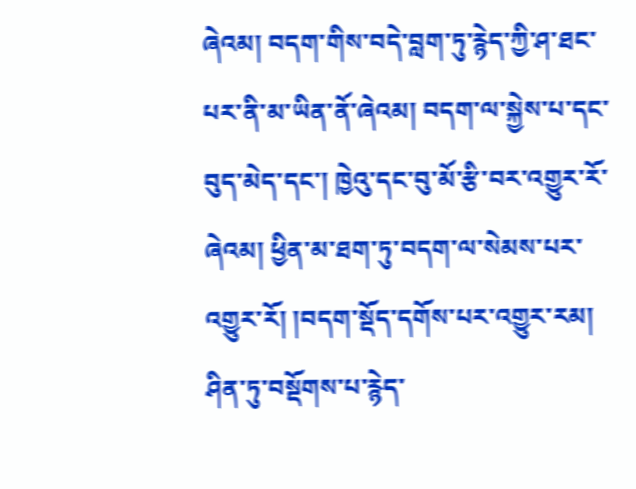ཞེའམ། བདག་གིས་བདེ་བླག་ཏུ་རྙེད་ཀྱི་ཤ་ཐང་པར་ནི་མ་ཡིན་ནོ་ཞེའམ། བདག་ལ་སྐྱེས་པ་དང་བུད་མེད་དང་། ཁྱེའུ་དང་བུ་མོ་རྩི་བར་འགྱུར་རོ་ཞེའམ། ཕྱིན་མ་ཐག་ཏུ་བདག་ལ་སེམས་པར་འགྱུར་རོ། །བདག་སྡོད་དགོས་པར་འགྱུར་རམ། ཤིན་ཏུ་བསྡོགས་པ་རྙེད་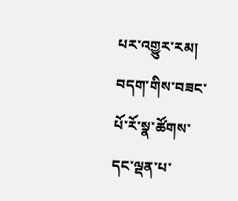པར་འགྱུར་རམ། བདག་གིས་བཟང་པོ་རོ་སྣ་ཚོགས་དང་ལྡན་པ་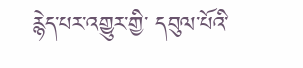རྙེད་པར་འགྱུར་གྱི་ དབུལ་པོའི་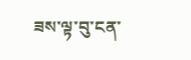ཟས་ལྟ་བུ་ངན་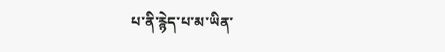པ་ནི་རྙེད་པ་མ་ཡིན་